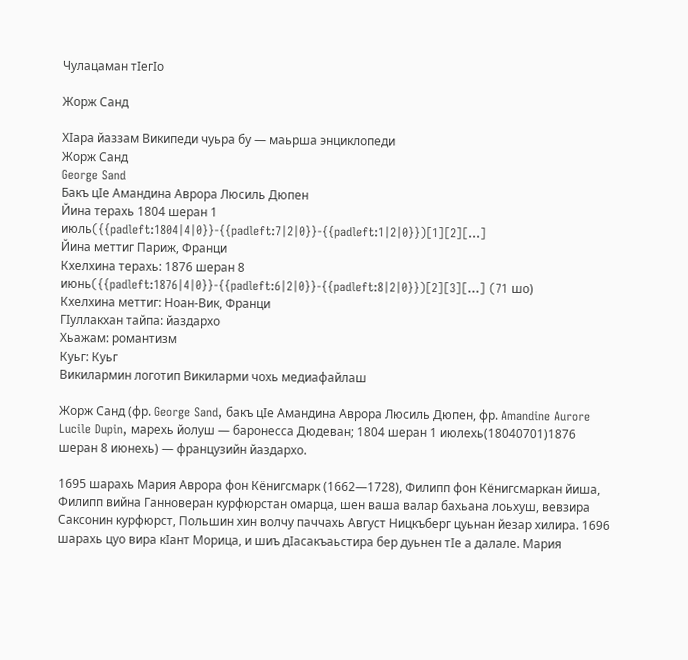Чулацаман тӀегӀо

Жорж Санд

ХӀара йаззам Википеди чуьра бу — маьрша энциклопеди
Жорж Санд
George Sand
Бакъ цӀе Амандина Аврора Люсиль Дюпен
Йина терахь 1804 шеран 1 июль({{padleft:1804|4|0}}-{{padleft:7|2|0}}-{{padleft:1|2|0}})[1][2][…]
Йина меттиг Париж, Франци
Кхелхина терахь: 1876 шеран 8 июнь({{padleft:1876|4|0}}-{{padleft:6|2|0}}-{{padleft:8|2|0}})[2][3][…] (71 шо)
Кхелхина меттиг: Ноан-Вик, Франци
ГӀуллакхан тайпа: йаздархо
Хьажам: романтизм
Куьг: Куьг
Викилармин логотип Викиларми чохь медиафайлаш

Жорж Санд (фр. George Sand, бакъ цӀе Амандина Аврора Люсиль Дюпен, фр. Amandine Aurore Lucile Dupin, марехь йолуш — баронесса Дюдеван; 1804 шеран 1 июлехь(18040701)1876 шеран 8 июнехь) — французийн йаздархо.

1695 шарахь Мария Аврора фон Кёнигсмарк (1662—1728), Филипп фон Кёнигсмаркан йиша, Филипп вийна Ганноверан курфюрстан омарца, шен ваша валар бахьана лоьхуш, вевзира Саксонин курфюрст, Польшин хин волчу паччахь Август Ницкъберг цуьнан йезар хилира. 1696 шарахь цуо вира кӀант Морица, и шиъ дӀасакъаьстира бер дуьнен тӀе а далале. Мария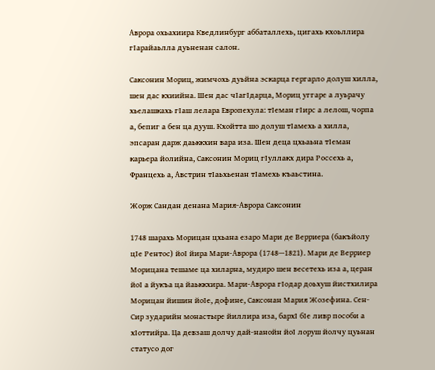Аврора охьахиира Кведлинбург аббаталлехь, цигахь кхоьллира гӀарайаьлла дуьненан салон.

Саксонин Мориц, жимчохь дуьйна эскарца гергарло долуш хилла, шен дас кхиийна. Шен дас чӀагӀдарца, Мориц уггаре а луьрачу хьелашкахь гӀаш лелара Европехула: тӀеман гӀирс а лелош, чорпа а, бепиг а бен ца дууш. Кхойтта шо долуш тӀамехь а хилла, эпсаран дарж даьккхин вара иза. Шен деца цхьаьна тӀеман карьера йолийна, Саксонин Мориц гӀуллакх дира Россехь а, Францехь а, Австрин тӀаьхьенан тӀамехь къаьстина.

Жорж Сандан денана Мария-Аврора Саксонин

1748 шарахь Морицан цхьана езаро Мари де Верриера (бакъйолу цӀе Рентос) йоӀ йира Мари-Аврора (1748—1821). Мари де Верриер Морицана тешаме ца хиларна, мудиро шен весетехь иза а, церан йоӀ а йукъа ца йаьккхира. Мари-Аврора гӀодар доьхуш йистхилира Морицан йишин йоӀе, дофине, Саксонан Мария Жозефина. Сен-Сир зударийн монастыре йиллира иза, бархӀ бӀе ливр пособи а хӀоттийра. Ца девзаш долчу дай-нанойн йоӀ лоруш йолчу цуьнан статусо дог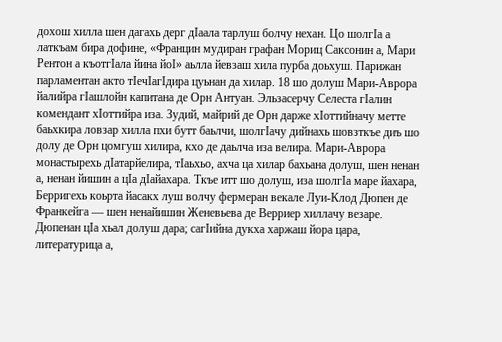дохош хилла шен дагахь дерг дӀаала тарлуш болчу нехан. Цо шолгӀа а латкъам бира дофине, «Францин мудиран графан Мориц Саксонин а, Мари Рентон а къотгӀала йина йоӀ» аьлла йевзаш хила пурба доьхуш. Парижан парламентан акто тӀечӀагӀдира цуьнан да хилар. 18 шо долуш Мари-Аврора йалийра гӀашлойн капитана де Орн Антуан. Эльзасерчу Селеста гӀалин комендант хӀоттийра иза. Зудий, майрий де Орн дарже хӀоттийначу метте баьхкира ловзар хилла пхи бутт баьлчи, шолгӀачу дийнахь шовзткъе диъ шо долу де Орн цомгуш хилира, кхо де даьлча иза велира. Мари-Аврора монастырехь дӀатарйелира, тӀаьхьо, ахча ца хилар бахьана долуш, шен ненан а, ненан йишин а цӀа дӀайахара. Ткъе итт шо долуш, иза шолгӀа маре йахара, Берригехь коьрта йасакх луш волчу фермеран векале Луи-Клод Дюпен де Франкейга — шен ненайишин Женевьева де Верриер хиллачу везаре. Дюпенан цӀа хьал долуш дара; сагӀийна дукха харжаш йора цара, литературица а,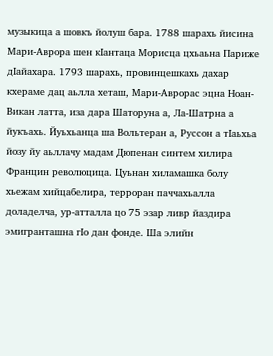музыкица а шовкъ йолуш бара. 1788 шарахь йисина Мари-Аврора шен кӀантаца Морисца цхьаьна Париже дӀайахара. 1793 шарахь, провинцешкахь дахар кхераме дац аьлла хеташ, Мари-Аврорас эцна Ноан-Викан латта, иза дара Шаторуна а, Ла-Шатрна а йукъахь. Йуьхьанца ша Вольтеран а, Руссон а тӀаьхьа йозу йу аьллачу мадам Дюпенан синтем хилира Францин революцица. Цуьнан хиламашка болу хьежам хийцабелира, терроран паччахьалла доладелча, ур-атталла цо 75 эзар ливр йаздира эмигранташна гӀо дан фонде. Ша элийн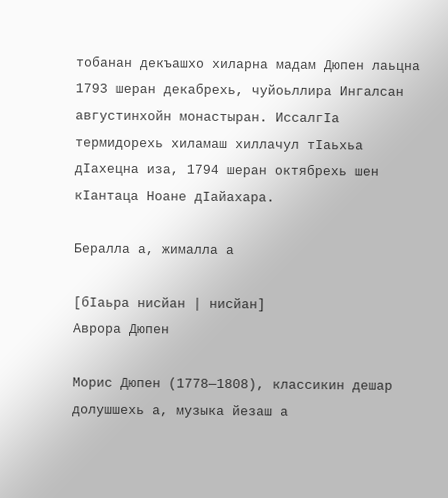тобанан декъашхо хиларна мадам Дюпен лаьцна 1793 шеран декабрехь, чуйоьллира Ингалсан августинхойн монастыран. ИссалгӀа термидорехь хиламаш хиллачул тӀаьхьа дӀахецна иза, 1794 шеран октябрехь шен кӀантаца Ноане дӀайахара.

Бералла а, жималла а

[бӀаьра нисйан | нисйан]
Аврора Дюпен

Морис Дюпен (1778—1808), классикин дешар долушшехь а, музыка йезаш а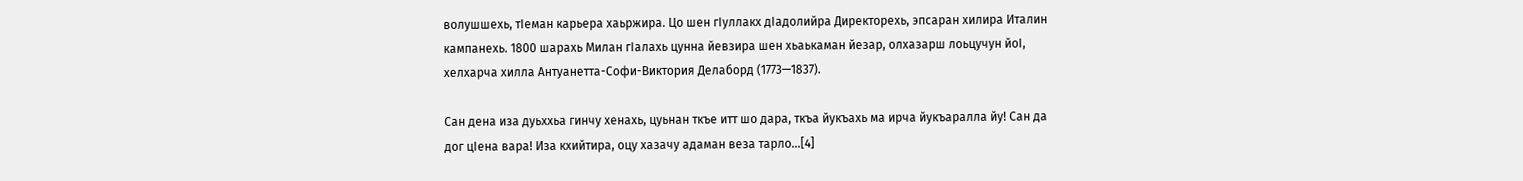волушшехь, тӀеман карьера хаьржира. Цо шен гӀуллакх дӀадолийра Директорехь, эпсаран хилира Италин кампанехь. 1800 шарахь Милан гӀалахь цунна йевзира шен хьаькаман йезар, олхазарш лоьцучун йоӀ, хелхарча хилла Антуанетта-Софи-Виктория Делаборд (1773—1837).

Сан дена иза дуьххьа гинчу хенахь, цуьнан ткъе итт шо дара, ткъа йукъахь ма ирча йукъаралла йу! Сан да дог цӀена вара! Иза кхийтира, оцу хазачу адаман веза тарло…[4]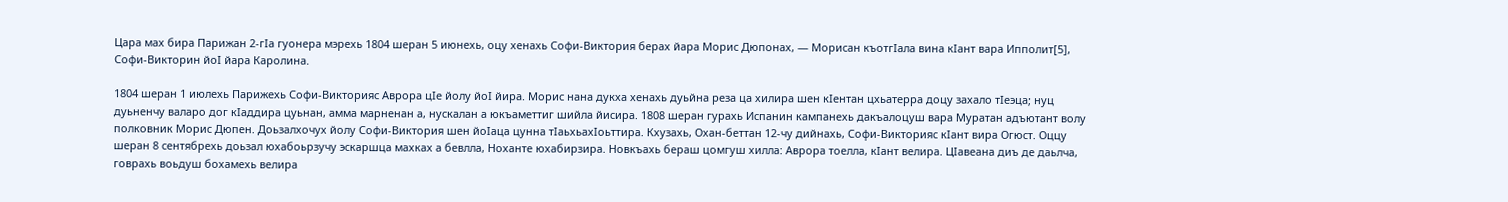Цара мах бира Парижан 2-гӀа гуонера мэрехь 1804 шеран 5 июнехь, оцу хенахь Софи-Виктория берах йара Морис Дюпонах, — Морисан къотгӀала вина кӀант вара Ипполит[5], Софи-Викторин йоӀ йара Каролина.

1804 шеран 1 июлехь Парижехь Софи-Викторияс Аврора цӀе йолу йоӀ йира. Морис нана дукха хенахь дуьйна реза ца хилира шен кӀентан цхьатерра доцу захало тӀеэца; нуц дуьненчу валаро дог кӀаддира цуьнан, амма марненан а, нускалан а юкъаметтиг шийла йисира. 1808 шеран гурахь Испанин кампанехь дакъалоцуш вара Муратан адъютант волу полковник Морис Дюпен. Доьзалхочух йолу Софи-Виктория шен йоӀаца цунна тӀаьхьахӀоьттира. Кхузахь, Охан-беттан 12-чу дийнахь, Софи-Викторияс кӀант вира Огюст. Оццу шеран 8 сентябрехь доьзал юхабоьрзучу эскаршца махках а бевлла, Ноханте юхабирзира. Новкъахь бераш цомгуш хилла: Аврора тоелла, кӀант велира. ЦӀавеана диъ де даьлча, говрахь воьдуш бохамехь велира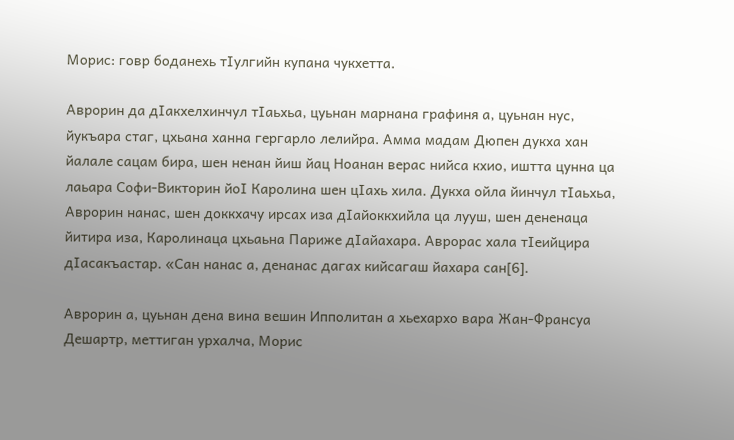Морис: говр боданехь тӀулгийн купана чукхетта.

Аврорин да дӀакхелхинчул тӀаьхьа, цуьнан марнана графиня а, цуьнан нус, йукъара стаг, цхьана ханна гергарло лелийра. Амма мадам Дюпен дукха хан йалале сацам бира, шен ненан йиш йац Ноанан верас нийса кхио, иштта цунна ца лаьара Софи-Викторин йоӀ Каролина шен цӀахь хила. Дукха ойла йинчул тӀаьхьа, Аврорин нанас, шен доккхачу ирсах иза дӀайоккхийла ца лууш, шен дененаца йитира иза, Каролинаца цхьаьна Париже дӀайахара. Аврорас хала тӀеийцира дӀасакъастар. «Сан нанас а, денанас дагах кийсагаш йахара сан[6].

Аврорин а, цуьнан дена вина вешин Ипполитан а хьехархо вара Жан-Франсуа Дешартр, меттиган урхалча, Морис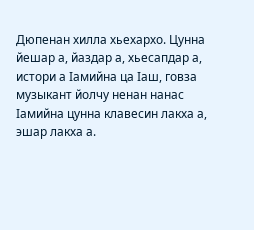Дюпенан хилла хьехархо. Цунна йешар а, йаздар а, хьесапдар а, истори а Ӏамийна ца Ӏаш, говза музыкант йолчу ненан нанас Ӏамийна цунна клавесин лакха а, эшар лакха а.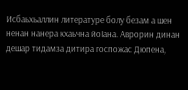Исбаьхьаллин литературе болу безам а шен ненан нанера кхаьчна йоӀана. Аврорин динан дешар тидамза дитира госпожас Дюпена,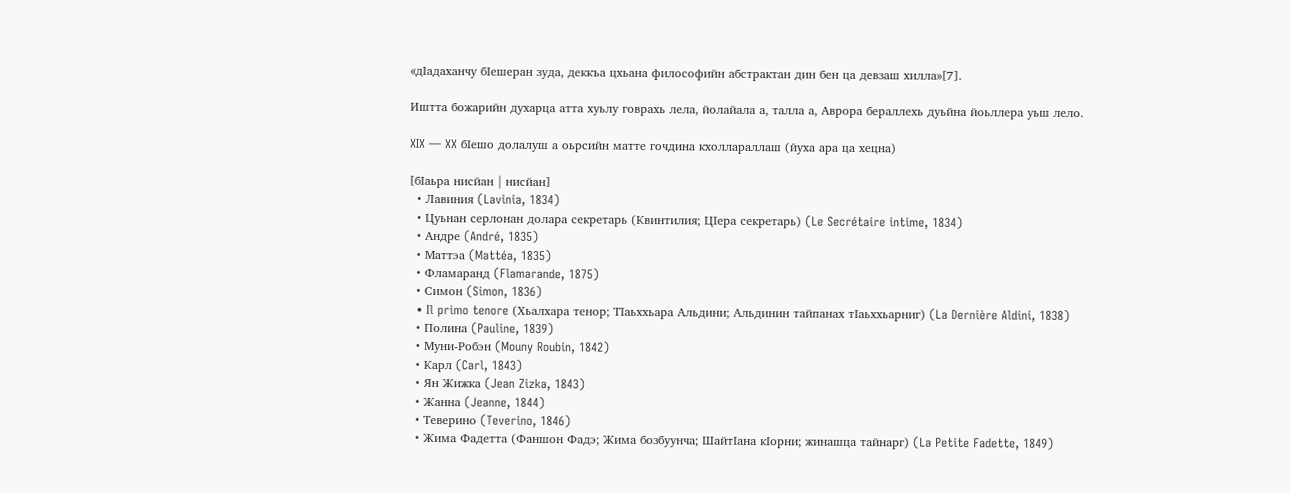«дӀадаханчу бӀешеран зуда, деккъа цхьана философийн абстрактан дин бен ца девзаш хилла»[7].

Иштта божарийн духарца атта хуьлу говрахь лела, йолайала а, талла а, Аврора бераллехь дуьйна йоьллера уьш лело.

XIX — XX бӀешо долалуш а оьрсийн матте гочдина кхоллараллаш (йуха ара ца хецна)

[бӀаьра нисйан | нисйан]
  • Лавиния (Lavinia, 1834)
  • Цуьнан серлонан долара секретарь (Квинтилия; ЦӀера секретарь) (Le Secrétaire intime, 1834)
  • Андре (André, 1835)
  • Маттэа (Mattéa, 1835)
  • Фламаранд (Flamarande, 1875)
  • Симон (Simon, 1836)
  • Il primo tenore (Хьалхара тенор; ТӀаьххьара Альдини; Альдинин тайпанах тӀаьххьарниг) (La Dernière Aldini, 1838)
  • Полина (Pauline, 1839)
  • Муни-Робэн (Mouny Roubin, 1842)
  • Карл (Carl, 1843)
  • Ян Жижка (Jean Zizka, 1843)
  • Жанна (Jeanne, 1844)
  • Теверино (Teverino, 1846)
  • Жима Фадетта (Фаншон Фадэ; Жима бозбуунча; ШайтӀана кӀорни; жинашца тайнарг) (La Petite Fadette, 1849)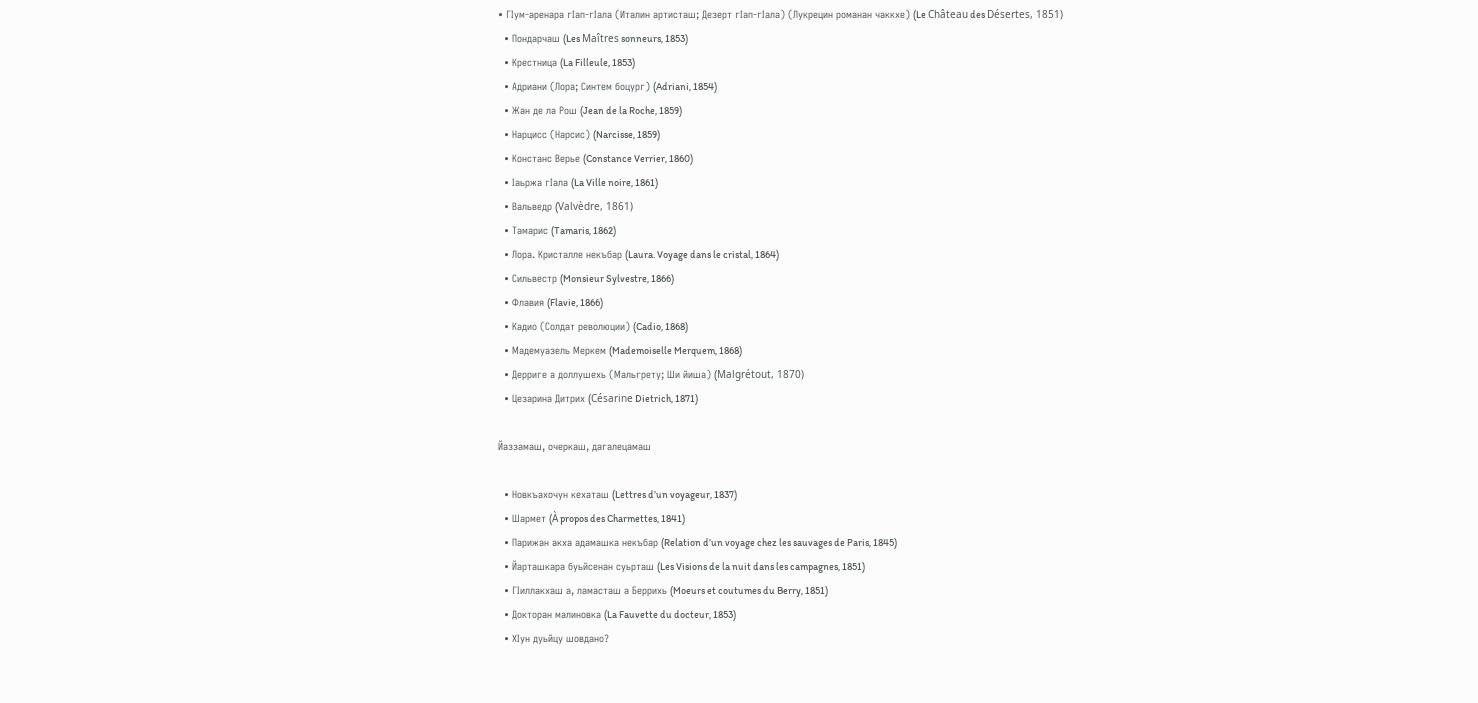• ГӀум-аренара гӀап-гӀала (Италин артисташ; Дезерт гӀап-гӀала) (Лукрецин романан чаккхе) (Le Château des Désertes, 1851)
  • Пондарчаш (Les Maîtres sonneurs, 1853)
  • Крестница (La Filleule, 1853)
  • Адриани (Лора; Синтем боцург) (Adriani, 1854)
  • Жан де ла Рош (Jean de la Roche, 1859)
  • Нарцисс (Нарсис) (Narcisse, 1859)
  • Констанc Верье (Constance Verrier, 1860)
  • Ӏаьржа гӀала (La Ville noire, 1861)
  • Вальведр (Valvèdre, 1861)
  • Тамарис (Tamaris, 1862)
  • Лора. Кристалле некъбар (Laura. Voyage dans le cristal, 1864)
  • Сильвестр (Monsieur Sylvestre, 1866)
  • Флавия (Flavie, 1866)
  • Кадио (Солдат революции) (Cadio, 1868)
  • Мадемуазель Меркем (Mademoiselle Merquem, 1868)
  • Дерриге а доллушехь (Мальгрету; Ши йиша) (Malgrétout, 1870)
  • Цезарина Дитрих (Césarine Dietrich, 1871)

Йаззамаш, очеркаш, дагалецамаш

  • Новкъахочун кехаташ (Lettres d’un voyageur, 1837)
  • Шармет (À propos des Charmettes, 1841)
  • Парижан акха адамашка некъбар (Relation d’un voyage chez les sauvages de Paris, 1845)
  • Йарташкара буьйсенан суьрташ (Les Visions de la nuit dans les campagnes, 1851)
  • ГӀиллакхаш а, ламасташ а Беррихь (Moeurs et coutumes du Berry, 1851)
  • Докторан малиновка (La Fauvette du docteur, 1853)
  • ХӀун дуьйцу шовдано?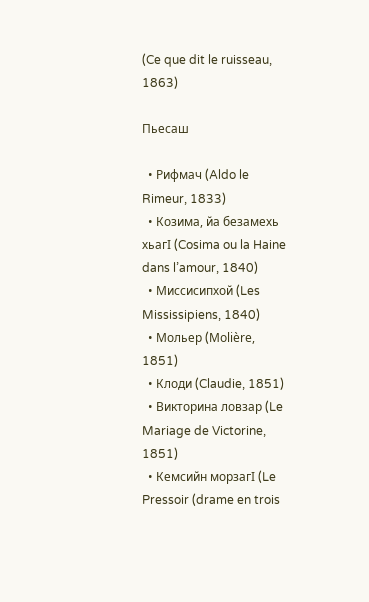(Ce que dit le ruisseau, 1863)

Пьесаш

  • Рифмач (Aldo le Rimeur, 1833)
  • Козима, йа безамехь хьагӀ (Cosima ou la Haine dans l’amour, 1840)
  • Миссисипхой (Les Mississipiens, 1840)
  • Мольер (Molière, 1851)
  • Клоди (Claudie, 1851)
  • Викторина ловзар (Le Mariage de Victorine, 1851)
  • Кемсийн морзагӀ (Le Pressoir (drame en trois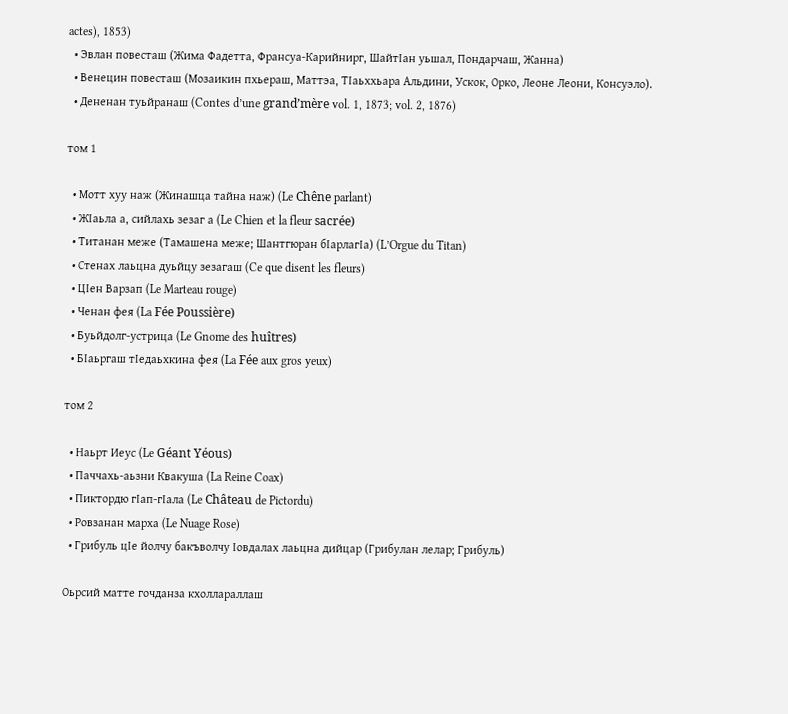actes), 1853)
  • Эвлан повесташ (Жима Фадетта, Франсуа-Карийнирг, ШайтӀан уьшал, Пондарчаш, Жанна)
  • Венецин повесташ (Мозаикин пхьераш, Маттэа, ТӀаьххьара Альдини, Ускок, Орко, Леоне Леони, Консуэло).
  • Дененан туьйранаш (Contes d’une grand’mère vol. 1, 1873; vol. 2, 1876)

том 1

  • Мотт хуу наж (Жинашца тайна наж) (Le Chêne parlant)
  • ЖӀаьла а, сийлахь зезаг а (Le Chien et la fleur sacrée)
  • Титанан меже (Тамашена меже; Шантгюран бӀарлагӀа) (L’Orgue du Titan)
  • Стенах лаьцна дуьйцу зезагаш (Ce que disent les fleurs)
  • ЦӀен Варзап (Le Marteau rouge)
  • Ченан фея (La Fée Poussière)
  • Буьйдолг-устрица (Le Gnome des huîtres)
  • БӀаьргаш тӀедаьхкина фея (La Fée aux gros yeux)

том 2

  • Наьрт Иеус (Le Géant Yéous)
  • Паччахь-аьзни Квакуша (La Reine Coax)
  • Пиктордю гӀап-гӀала (Le Château de Pictordu)
  • Ровзанан марха (Le Nuage Rose)
  • Грибуль цӀе йолчу бакъволчу Ӏовдалах лаьцна дийцар (Грибулан лелар; Грибуль)

Оьрсий матте гочданза кхоллараллаш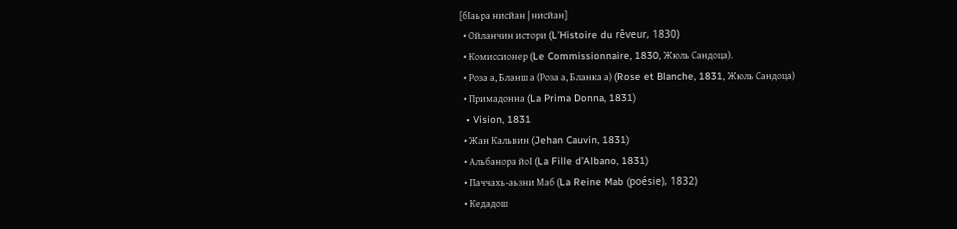[бӀаьра нисйан | нисйан]
  • Ойланчин истори (L’Histoire du rêveur, 1830)
  • Комиссионер (Le Commissionnaire, 1830, Жюль Сандоца).
  • Роза а, Бланш а (Роза а, Бланка а) (Rose et Blanche, 1831, Жюль Сандоца)
  • Примадонна (La Prima Donna, 1831)
  • Vision, 1831
  • Жан Кальвин (Jehan Cauvin, 1831)
  • Альбанора йоӀ (La Fille d’Albano, 1831)
  • Паччахь-аьзни Маб (La Reine Mab (poésie), 1832)
  • Кедадош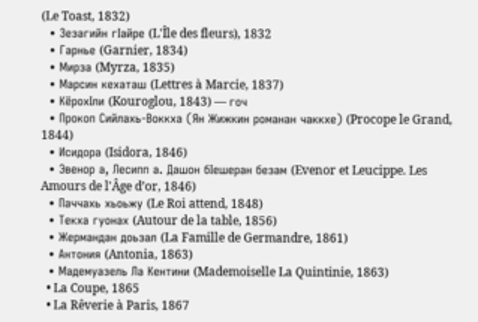(Le Toast, 1832)
  • Зезагийн гӀайре (L'Île des fleurs), 1832
  • Гарнье (Garnier, 1834)
  • Мирза (Myrza, 1835)
  • Марсин кехаташ (Lettres à Marcie, 1837)
  • КёрохӀли (Kouroglou, 1843) — гоч
  • Прокоп Сийлахь-Воккха (Ян Жижкин романан чаккхе) (Procope le Grand, 1844)
  • Исидора (Isidora, 1846)
  • Эвенор а, Лесипп а. Дашон бӀешеран безам (Evenor et Leucippe. Les Amours de l'Âge d’or, 1846)
  • Паччахь хьоьжу (Le Roi attend, 1848)
  • Текха гуонах (Autour de la table, 1856)
  • Жермандан доьзал (La Famille de Germandre, 1861)
  • Антония (Antonia, 1863)
  • Мадемуазель Ла Кентини (Mademoiselle La Quintinie, 1863)
  • La Coupe, 1865
  • La Rêverie à Paris, 1867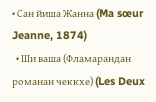• Сан йиша Жанна (Ma sœur Jeanne, 1874)
  • Ши ваша (Фламарандан романан чеккхе) (Les Deux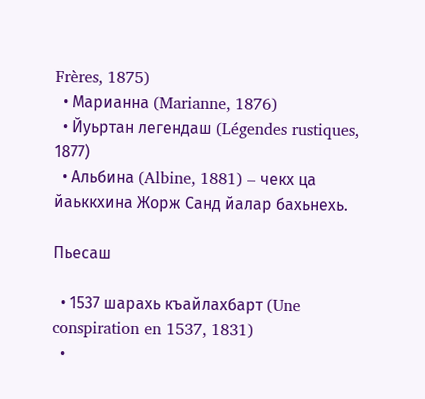Frères, 1875)
  • Марианна (Marianne, 1876)
  • Йуьртан легендаш (Légendes rustiques, 1877)
  • Альбина (Albine, 1881) – чекх ца йаьккхина Жорж Санд йалар бахьнехь.

Пьесаш

  • 1537 шарахь къайлахбарт (Une conspiration en 1537, 1831)
  •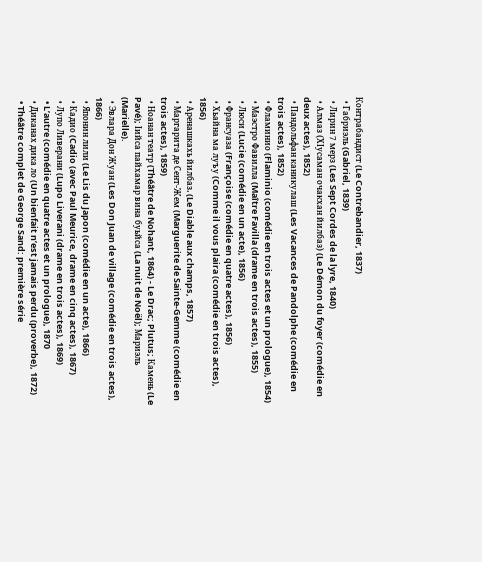Контрабандист (Le Contrebandier, 1837)
  • Габриэль (Gabriel, 1839)
  • Лирин 7 мерз (Les Sept Cordes de la lyre, 1840)
  • Алмаз (ХӀусаман очакхан йилбаз) (Le Démon du foyer (comédie en deux actes), 1852)
  • Пандольфан каникулаш (Les Vacances de Pandolphe (comédie en trois actes), 1852)
  • Фламинио (Flaminio (comédie en trois actes et un prologue), 1854)
  • Маэстро Фавилла (Maître Favilla (drame en trois actes), 1855)
  • Люси (Lucie (comédie en un acte), 1856)
  • Франсуаза (Françoise (comédie en quatre actes), 1856)
  • Хьайна ма луъу (Comme il vous plaira (comédie en trois actes), 1856)
  • Аренашкахь йилбаз. (Le Diable aux champs, 1857)
  • Маргарита де Сент-Жем (Marguerite de Sainte-Gemme (comédie en trois actes), 1859)
  • Ноанан театр (Théâtre de Nohant, 1864) - Le Drac; Plutus; Камень (Le Pavé); Ӏийса пайхамар вина буьйса (La nuit de Noël); Мариэль (Marielle).
  • Эвлара Дон Жуан (Les Don Juan de village (comédie en trois actes), 1866)
  • Японин лили (Le Lis du Japon (comédie en un acte), 1866)
  • Кадио (Cadio (avec Paul Meurice, drame en cinq actes), 1867)
  • Лупо Ливерани (Lupo Liverani (drame en trois actes), 1869)
  • L’autre (comédie en quatre actes et un prologue), 1870
  • Диканах дика ло (Un bienfait n’est jamais perdu (proverbe), 1872)
  • Théâtre complet de George Sand: première série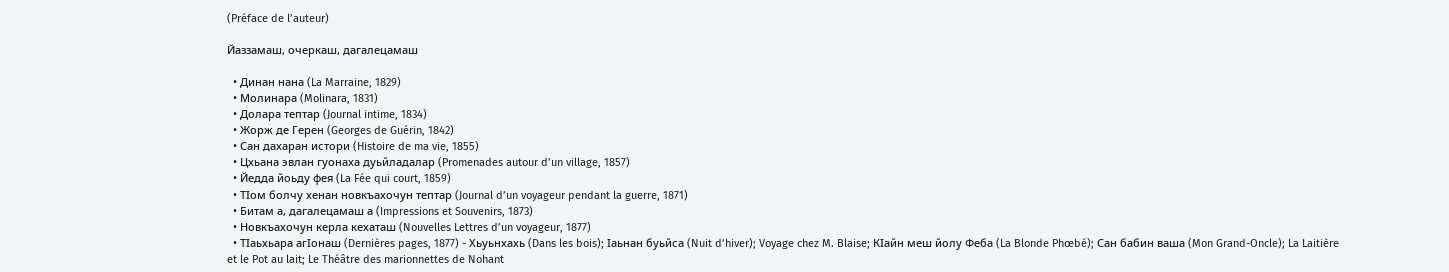(Préface de l’auteur)

Йаззамаш, очеркаш, дагалецамаш

  • Динан нана (La Marraine, 1829)
  • Молинара (Molinara, 1831)
  • Долара тептар (Journal intime, 1834)
  • Жорж де Герен (Georges de Guérin, 1842)
  • Сан дахаран истори (Histoire de ma vie, 1855)
  • Цхьана эвлан гуонаха дуьйладалар (Promenades autour d’un village, 1857)
  • Йедда йоьду фея (La Fée qui court, 1859)
  • ТӀом болчу хенан новкъахочун тептар (Journal d’un voyageur pendant la guerre, 1871)
  • Битам а, дагалецамаш а (Impressions et Souvenirs, 1873)
  • Новкъахочун керла кехаташ (Nouvelles Lettres d’un voyageur, 1877)
  • ТӀаьхьара агӀонаш (Dernières pages, 1877) - Хьуьнхахь (Dans les bois); Ӏаьнан буьйса (Nuit d’hiver); Voyage chez M. Blaise; КӀайн меш йолу Феба (La Blonde Phœbé); Сан бабин ваша (Mon Grand-Oncle); La Laitière et le Pot au lait; Le Théâtre des marionnettes de Nohant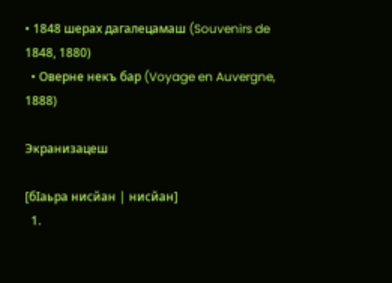• 1848 шерах дагалецамаш (Souvenirs de 1848, 1880)
  • Оверне некъ бар (Voyage en Auvergne, 1888)

Экранизацеш

[бӀаьра нисйан | нисйан]
  1.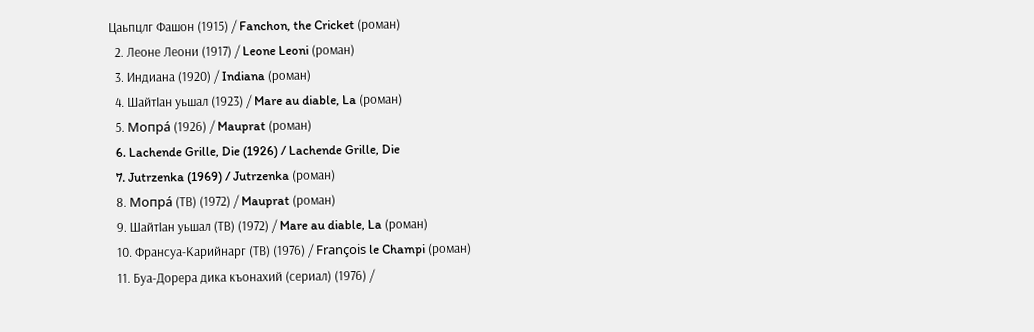Цаьпцлг Фашон (1915) / Fanchon, the Cricket (роман)
  2. Леоне Леони (1917) / Leone Leoni (роман)
  3. Индиана (1920) / Indiana (роман)
  4. ШайтӀан уьшал (1923) / Mare au diable, La (роман)
  5. Мопра́ (1926) / Mauprat (роман)
  6. Lachende Grille, Die (1926) / Lachende Grille, Die
  7. Jutrzenka (1969) / Jutrzenka (роман)
  8. Мопра́ (ТВ) (1972) / Mauprat (роман)
  9. ШайтӀан уьшал (ТВ) (1972) / Mare au diable, La (роман)
  10. Франсуа-Карийнарг (ТВ) (1976) / François le Champi (роман)
  11. Буа-Дорера дика къонахий (сериал) (1976) /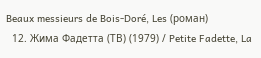Beaux messieurs de Bois-Doré, Les (роман)
  12. Жима Фадетта (ТВ) (1979) / Petite Fadette, La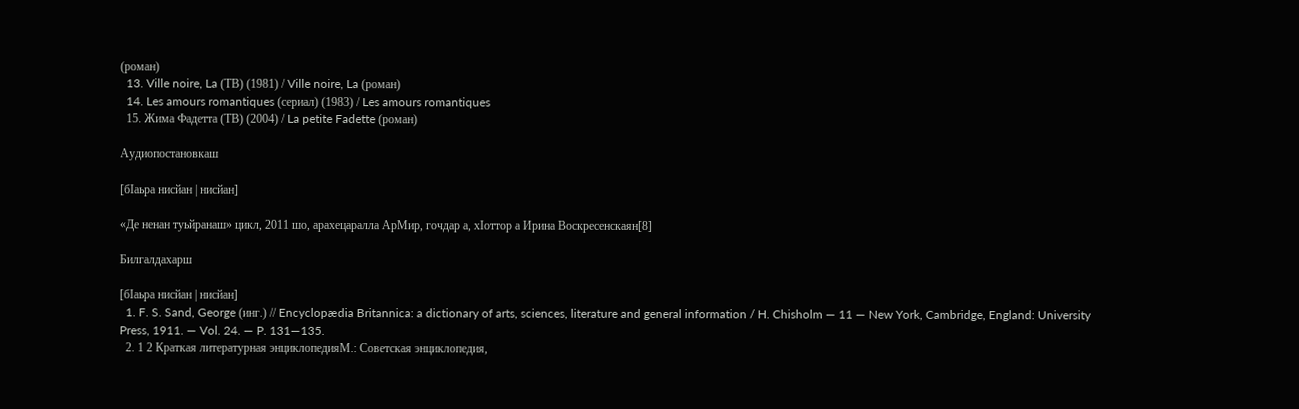(роман)
  13. Ville noire, La (ТВ) (1981) / Ville noire, La (роман)
  14. Les amours romantiques (сериал) (1983) / Les amours romantiques
  15. Жима Фадетта (ТВ) (2004) / La petite Fadette (роман)

Аудиопостановкаш

[бӀаьра нисйан | нисйан]

«Де ненан туьйранаш» цикл, 2011 шо, арахецаралла АрМир, гочдар а, хӀоттор а Ирина Воскресенскаян[8]

Билгалдахарш

[бӀаьра нисйан | нисйан]
  1. F. S. Sand, George (инг.) // Encyclopædia Britannica: a dictionary of arts, sciences, literature and general information / H. Chisholm — 11 — New York, Cambridge, England: University Press, 1911. — Vol. 24. — P. 131—135.
  2. 1 2 Краткая литературная энциклопедияМ.: Советская энциклопедия,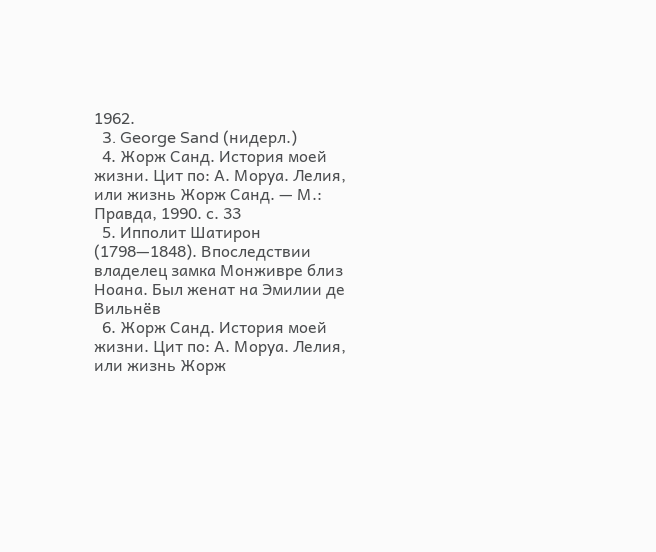1962.
  3. George Sand (нидерл.)
  4. Жорж Санд. История моей жизни. Цит по: А. Моруа. Лелия, или жизнь Жорж Санд. — М.: Правда, 1990. с. 33
  5. Ипполит Шатирон (1798—1848). Впоследствии владелец замка Монживре близ Ноана. Был женат на Эмилии де Вильнёв
  6. Жорж Санд. История моей жизни. Цит по: А. Моруа. Лелия, или жизнь Жорж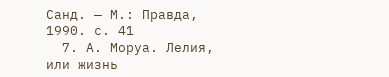Санд. — М.: Правда, 1990. с. 41
  7. А. Моруа. Лелия, или жизнь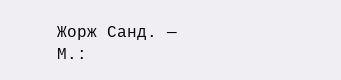Жорж Санд. — М.: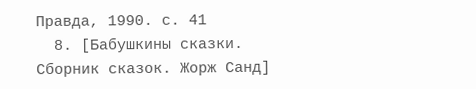Правда, 1990. с. 41
  8. [Бабушкины сказки. Сборник сказок. Жорж Санд]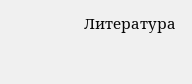Литература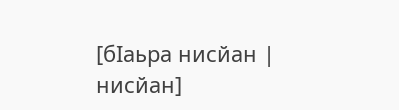[бӀаьра нисйан | нисйан]